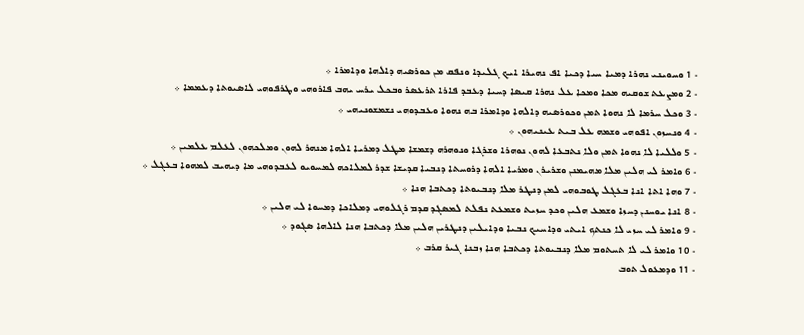- 1 ܘܚܘܝܢܝ ܢܗܪܐ ܕܡܝܐ ܚܝܐ ܕܟܝܐ ܐܦ ܢܗܝܪܐ ܐܝܟ ܓܠܝܕܐ ܘܢܦܩ ܡܢ ܟܘܪܤܝܗ ܕܐܠܗܐ ܘܕܐܡܪܐ ܀
- 2 ܘܡܨܥܬ ܫܘܩܝܗ ܡܟܐ ܘܡܟܐ ܥܠ ܢܗܪܐ ܩܝܤܐ ܕܚܝܐ ܕܥܒܕ ܦܐܪܐ ܬܪܥܤܪ ܘܒܟܠ ܝܪܚ ܝܗܒ ܦܐܪܘܗܝ ܘܛܪܦܘܗܝ ܠܐܤܝܘܬܐ ܕܥܡܡܐ ܀
- 3 ܘܟܠ ܚܪܡܐ ܠܐ ܢܗܘܐ ܬܡܢ ܘܟܘܪܤܝܗ ܕܐܠܗܐ ܘܕܐܡܪܐ ܒܗ ܢܗܘܐ ܘܥܒܕܘܗܝ ܢܫܡܫܘܢܝܗܝ ܀
- 4 ܘܢܚܙܘܢ ܐܦܘܗܝ ܘܫܡܗ ܥܠ ܒܝܬ ܥܝܢܝܗܘܢ ܀
- 5 ܘܠܠܝܐ ܠܐ ܢܗܘܐ ܬܡܢ ܘܠܐ ܢܬܒܥܐ ܠܗܘܢ ܢܘܗܪܐ ܘܫܪܓܐ ܘܢܘܗܪܗ ܕܫܡܫܐ ܡܛܠ ܕܡܪܝܐ ܐܠܗܐ ܡܢܗܪ ܠܗܘܢ ܘܡܠܟܗܘܢ ܠܥܠܡ ܥܠܡܝܢ ܀
- 6 ܘܐܡܪ ܠܝ ܗܠܝܢ ܡܠܐ ܡܗܝܡܢܢ ܘܫܪܝܪܢ ܘܡܪܝܐ ܐܠܗܐ ܕܪܘܚܬܐ ܕܢܒܝܐ ܩܕܝܫܐ ܫܕܪ ܠܡܠܐܟܗ ܠܡܚܘܝܘ ܠܥܒܕܘܗܝ ܡܐ ܕܝܗܝܒ ܠܡܗܘܐ ܒܥܓܠ ܀
- 7 ܘܗܐ ܐܬܐ ܐܢܐ ܒܥܓܠ ܛܘܒܘܗܝ ܠܡܢ ܕܢܛܪ ܡܠܐ ܕܢܒܝܘܬܐ ܕܟܬܒܐ ܗܢܐ ܀
- 8 ܐܢܐ ܝܘܚܢܢ ܕܚܙܐ ܘܫܡܥ ܗܠܝܢ ܘܟܕ ܚܙܝܬ ܘܫܡܥܬ ܢܦܠܬ ܠܡܤܓܕ ܩܕܡ ܪܓܠܘܗܝ ܕܡܠܐܟܐ ܕܡܚܘܐ ܠܝ ܗܠܝܢ ܀
- 9 ܘܐܡܪ ܠܝ ܚܙܝ ܠܐ ܟܢܬܟ ܐܝܬܝ ܘܕܐܚܝܟ ܢܒܝܐ ܘܕܐܝܠܝܢ ܕܢܛܪܝܢ ܗܠܝܢ ܡܠܐ ܕܟܬܒܐ ܗܢܐ ܠܐܠܗܐ ܤܓܘܕ ܀
- 10 ܘܐܡܪ ܠܝ ܠܐ ܬܚܬܘܡ ܡܠܐ ܕܢܒܝܘܬܐ ܕܟܬܒܐ ܗܢܐ ܙܒܢܐ ܓܝܪ ܩܪܒ ܀
- 11 ܘܕܡܥܘܠ ܬܘܒ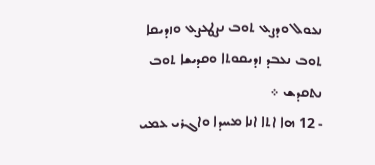ܢܥܘܠ ܘܕܨܥ ܬܘܒ ܢܨܛܥܨܥ ܘܙܕܝܩܐ ܬܘܒ ܢܥܒܕ ܙܕܝܩܘܬܐ ܘܩܕܝܫܐ ܬܘܒ ܢܬܩܕܫ ܀
- 12 ܗܐ ܐܬܐ ܐܢܐ ܡܚܕܐ ܘܐܓܪܝ ܥܡܝ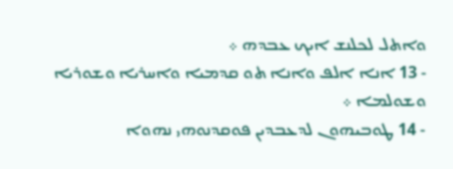ܘܐܬܠ ܠܟܠܢܫ ܐܝܟ ܥܒܕܗ ܀
- 13 ܐܢܐ ܐܠܦ ܘܐܢܐ ܬܘ ܩܕܡܝܐ ܘܐܚܪܝܐ ܘܫܘܪܝܐ ܘܫܘܠܡܐ ܀
- 14 ܛܘܒܝܗܘܢ ܠܕܥܒܕܝܢ ܦܘܩܕܢܘܗܝ ܢܗܘܐ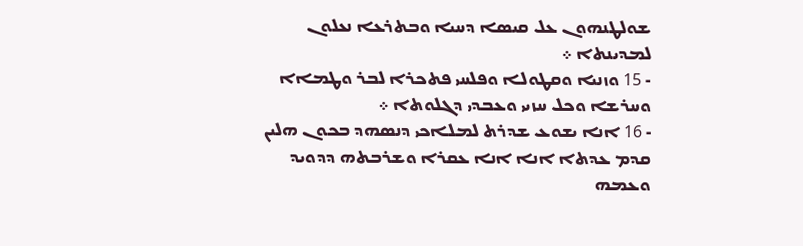ܫܘܠܛܢܗܘܢ ܥܠ ܩܝܤܐ ܕܚܝܐ ܘܒܬܪܥܐ ܢܥܠܘܢ ܠܡܕܝܢܬܐ ܀
- 15 ܘܙܢܝܐ ܘܩܛܘܠܐ ܘܦܠܚܝ ܦܬܟܪܐ ܠܒܪ ܘܛܡܐܐ ܘܚܪܫܐ ܘܟܠ ܚܙܝܝ ܘܥܒܕܝ ܕܓܠܘܬܐ ܀
- 16 ܐܢܐ ܝܫܘܥ ܫܕܪܬ ܠܡܠܐܟܝ ܕܢܤܗܕ ܒܟܘܢ ܗܠܝܢ ܩܕܡ ܥܕܬܐ ܐܢܐ ܐܢܐ ܥܩܪܐ ܘܫܪܒܬܗ ܕܕܘܝܕ ܘܥܡܗ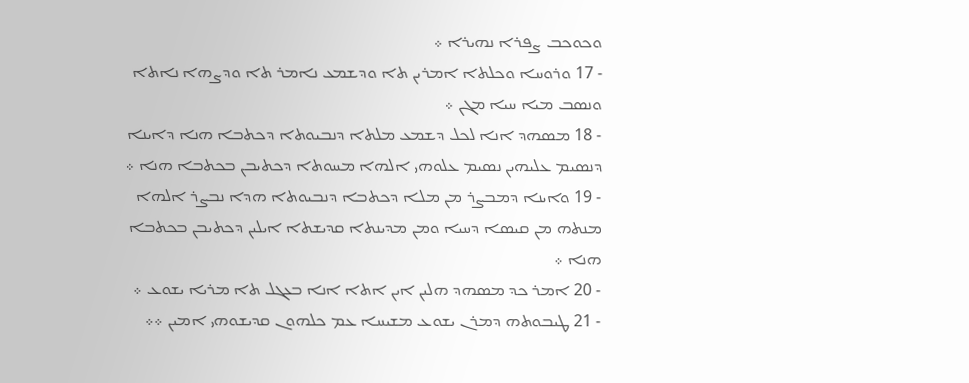ܘܟܘܟܒ ܨܦܪܐ ܢܗܝܪܐ ܀
- 17 ܘܪܘܚܐ ܘܟܠܬܐ ܐܡܪܝܢ ܬܐ ܘܕܫܡܥ ܢܐܡܪ ܬܐ ܘܕܨܗܐ ܢܐܬܐ ܘܢܤܒ ܡܝܐ ܚܝܐ ܡܓܢ ܀
- 18 ܡܤܗܕ ܐܢܐ ܠܟܠ ܕܫܡܥ ܡܠܬܐ ܕܢܒܝܘܬܐ ܕܟܬܒܐ ܗܢܐ ܕܐܝܢܐ ܕܢܤܝܡ ܥܠܝܗܝܢ ܢܤܝܡ ܥܠܘܗܝ ܐܠܗܐ ܡܚܘܬܐ ܕܟܬܝܒܢ ܒܟܬܒܐ ܗܢܐ ܀
- 19 ܘܐܝܢܐ ܕܡܒܨܪ ܡܢ ܡܠܐ ܕܟܬܒܐ ܕܢܒܝܘܬܐ ܗܕܐ ܢܒܨܪ ܐܠܗܐ ܡܢܬܗ ܡܢ ܩܝܤܐ ܕܚܝܐ ܘܡܢ ܡܕܝܢܬܐ ܩܕܝܫܬܐ ܐܝܠܝܢ ܕܟܬܝܒܢ ܒܟܬܒܐ ܗܢܐ ܀
- 20 ܐܡܪ ܟܕ ܡܤܗܕ ܗܠܝܢ ܐܝܢ ܐܬܐ ܐܢܐ ܒܥܓܠ ܬܐ ܡܪܝܐ ܝܫܘܥ ܀
- 21 ܛܝܒܘܬܗ ܕܡܪܢ ܝܫܘܥ ܡܫܝܚܐ ܥܡ ܟܠܗܘܢ ܩܕܝܫܘܗܝ ܐܡܝܢ ܀܀